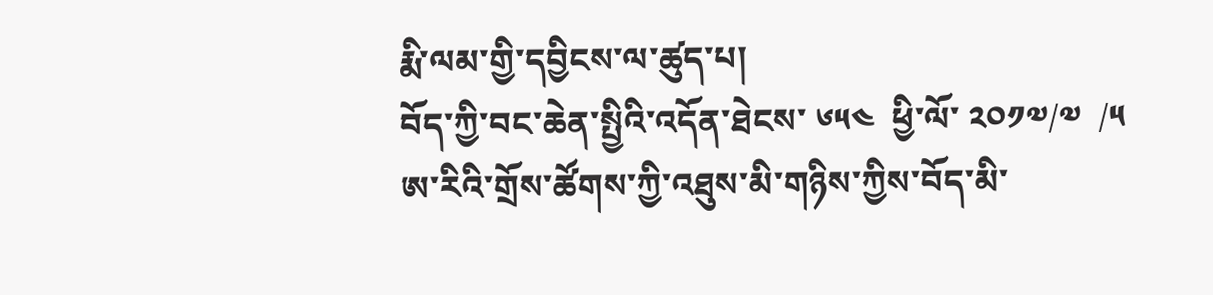རྨི་ལམ་གྱི་དབྱིངས་ལ་ཚུད་པ།
བོད་ཀྱི་བང་ཆེན་སྤྱིའི་འདོན་ཐེངས་ ༦༥༤  ཕྱི་ལོ་ ༢༠༡༧/༧  /༥
ཨ་རིའི་གྲོས་ཚོགས་ཀྱི་འཐུས་མི་གཉིས་ཀྱིས་བོད་མི་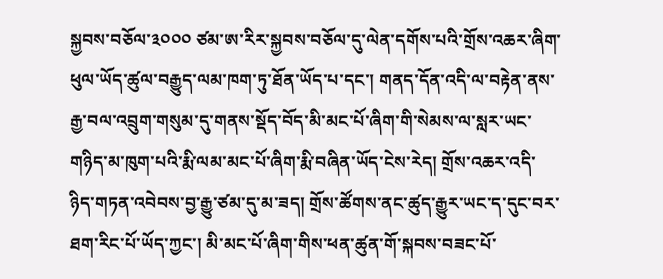སྐྱབས་བཅོལ་༣༠༠༠ ཙམ་ཨ་རིར་སྐྱབས་བཅོལ་དུ་ལེན་དགོས་པའི་གྲོས་འཆར་ཞིག་ཕུལ་ཡོད་ཚུལ་བརྒྱུད་ལམ་ཁག་ཏུ་ཐོན་ཡོད་པ་དང་། གནད་དོན་འདི་ལ་བརྟེན་ནས་རྒྱ་བལ་འབྲུག་གསུམ་དུ་གནས་སྡོད་བོད་མི་མང་པོ་ཞིག་གི་སེམས་ལ་སླར་ཡང་གཉིད་མ་ཁུག་པའི་རྨི་ལམ་མང་པོ་ཞིག་རྨི་བཞིན་ཡོད་ངེས་རེད། གྲོས་འཆར་འདི་ཉིད་གཏན་འབེབས་བྱ་རྒྱུ་ཙམ་དུ་མ་ཟད། གྲོས་ཚོགས་ནང་ཚུད་རྒྱུར་ཡང་ད་དུང་བར་ཐག་རིང་པོ་ཡོད་ཀྱང་། མི་མང་པོ་ཞིག་གིས་ཕན་ཚུན་གོ་སྐབས་བཟང་པོ་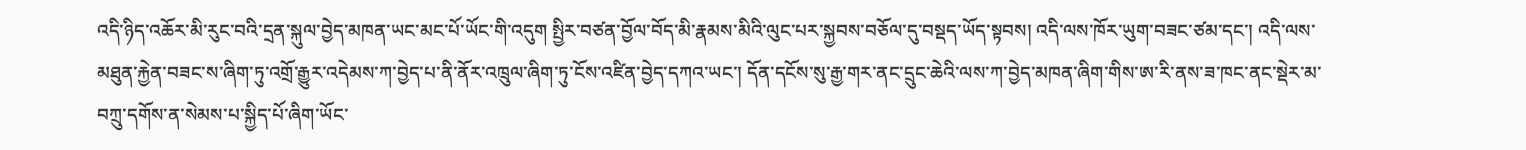འདི་ཉིད་འཆོར་མི་རུང་བའི་དྲན་སྐུལ་བྱེད་མཁན་ཡང་མང་པོ་ཡོང་གི་འདུག སྤྱིར་བཙན་བྱོལ་བོད་མི་རྣམས་མིའི་ལུང་པར་སྐྱབས་བཅོལ་དུ་བསྡད་ཡོད་སྟབས། འདི་ལས་ཁོར་ཡུག་བཟང་ཙམ་དང་། འདི་ལས་མཐུན་རྐྱེན་བཟང་ས་ཞིག་ཏུ་འགྲོ་རྒྱུར་འདེམས་ཀ་བྱེད་པ་ནི་ནོར་འཁྲུལ་ཞིག་ཏུ་ངོས་འཛིན་བྱེད་དཀའ་ཡང་། དོན་དངོས་སུ་རྒྱ་གར་ནང་དྲུང་ཆེའི་ལས་ཀ་བྱེད་མཁན་ཞིག་གིས་ཨ་རི་ནས་ཟ་ཁང་ནང་སྡེར་མ་བཀྲུ་དགོས་ན་སེམས་པ་སྐྱིད་པོ་ཞིག་ཡོང་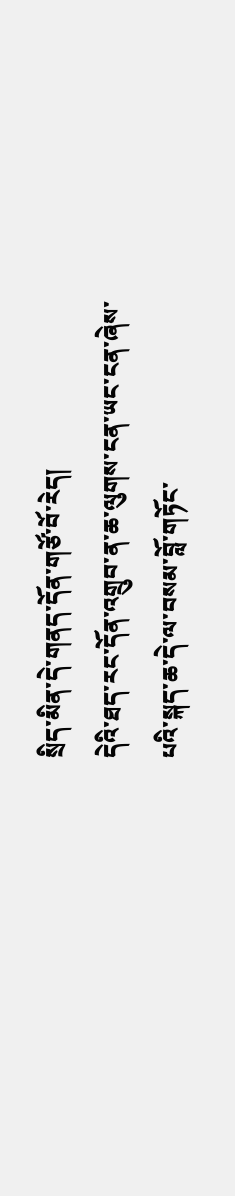སྲིད་མིན་དེ་གནད་དོན་གཙོ་བོ་རེད།
དེའི་ཐད་རང་དོན་འགྲུབ་ན་ཆ་ལུགས་ངན་ཡང་ངན་ཞེས་པའི་སྐད་ཆ་དེ་ལ་བསམ་བློ་གཏོང་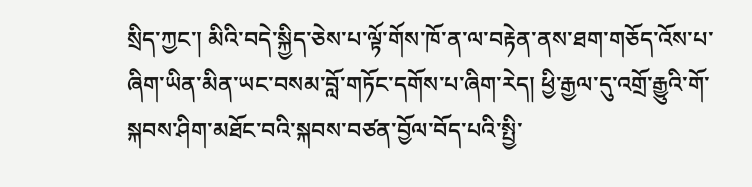སྲིད་ཀྱང་། མིའི་བདེ་སྐྱིད་ཅེས་པ་ལྟོ་གོས་ཁོ་ན་ལ་བརྟེན་ནས་ཐག་གཅོད་འོས་པ་ཞིག་ཡིན་མིན་ཡང་བསམ་བློ་གཏོང་དགོས་པ་ཞིག་རེད། ཕྱི་རྒྱལ་དུ་འགྲོ་རྒྱུའི་གོ་སྐབས་ཤིག་མཐོང་བའི་སྐབས་བཙན་བྱོལ་བོད་པའི་སྤྱི་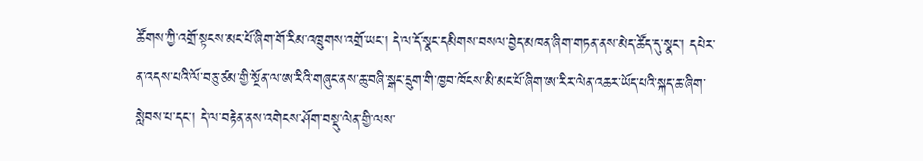ཚོགས་ཀྱི་འགྲོ་སྟངས་མང་པོ་ཞིག་གོ་རིམ་འཁྲུགས་འགྲོ་ཡང་། དེ་ལ་དོ་སྣང་དམིགས་བསལ་བྱེད་མཁན་ཞིག་གཏན་ནས་མེད་ཚོད་དུ་སྣང་། དཔེར་ན་འདས་པའི་ལོ་བཅུ་ཙམ་གྱི་སྔོན་ལ་ཨ་རིའི་གཞུང་ནས་ཆུ་བཞི་སྒང་དྲུག་གི་ཁྱབ་ཁོངས་མི་མང་པོ་ཞིག་ཨ་རིར་ལེན་འཆར་ཡོད་པའི་སྐད་ཆ་ཞིག་སླེབས་པ་དང་། དེ་ལ་བརྟེན་ནས་འགེངས་ཤོག་བསྡུ་ལེན་གྱི་ལས་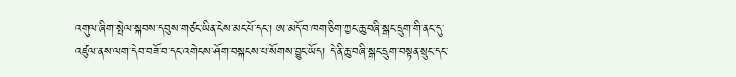འགུལ་ཞིག་སྤེལ་སྐབས་དབུས་གཙང་ཡིན་ངེས་མང་པོ་དང་། ཨ་མདོ་བ་ཁག་ཅིག་ཀྱང་ཆུ་བཞི་སྒང་དྲུག་གི་ནང་དུ་འཛུལ་ནས་ལག་དེབ་བཟོ་བ་དང་འགེངས་ཤོག་བསྐངས་པ་སོགས་བྱུང་ཡོད། དེ་ནི་ཆུ་བཞི་སྒང་དྲུག་བསྟན་སྲུང་དང་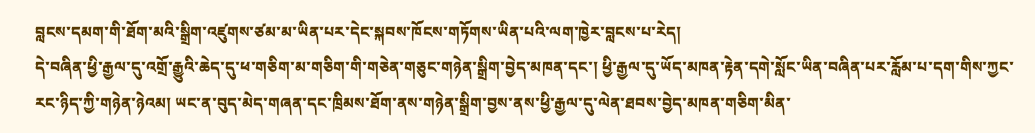བླངས་དམག་གི་ཐོག་མའི་སྒྲིག་འཛུགས་ཙམ་མ་ཡིན་པར་དེང་སྐབས་ཁོངས་གཏོགས་ཡིན་པའི་ལག་ཁྱེར་བླངས་པ་རེད།
དེ་བཞིན་ཕྱི་རྒྱལ་དུ་འགྲོ་རྒྱུའི་ཆེད་དུ་ཕ་གཅིག་མ་གཅིག་གི་གཅེན་གཅུང་གཉེན་སྒྲིག་བྱེད་མཁན་དང་། ཕྱི་རྒྱལ་དུ་ཡོད་མཁན་རྟེན་དགེ་སློང་ཡིན་བཞིན་པར་རློམ་པ་དག་གིས་ཀྱང་རང་ཉིད་ཀྱི་གཉེན་ཉེའམ། ཡང་ན་བུད་མེད་གཞན་དང་ཁྲིམས་ཐོག་ནས་གཉེན་སྒྲིག་བྱས་ནས་ཕྱི་རྒྱལ་དུ་ལེན་ཐབས་བྱེད་མཁན་གཅིག་མིན་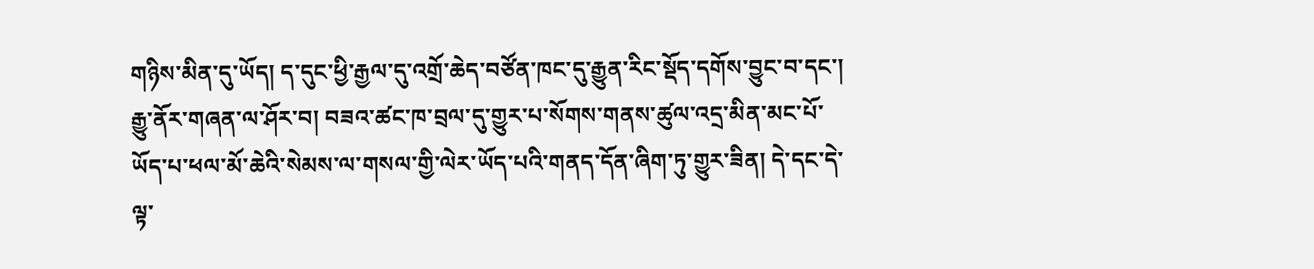གཉིས་མིན་དུ་ཡོད། ད་དུང་ཕྱི་རྒྱལ་དུ་འགྲོ་ཆེད་བཙོན་ཁང་དུ་རྒྱུན་རིང་སྡོད་དགོས་བྱུང་བ་དང་། རྒྱུ་ནོར་གཞན་ལ་ཤོར་བ། བཟའ་ཚང་ཁ་བྲལ་དུ་གྱུར་པ་སོགས་གནས་ཚུལ་འདྲ་མིན་མང་པོ་ཡོད་པ་ཕལ་མོ་ཆེའི་སེམས་ལ་གསལ་གྱི་ལེར་ཡོད་པའི་གནད་དོན་ཞིག་ཏུ་གྱུར་ཟིན། དེ་དང་དེ་ལྟ་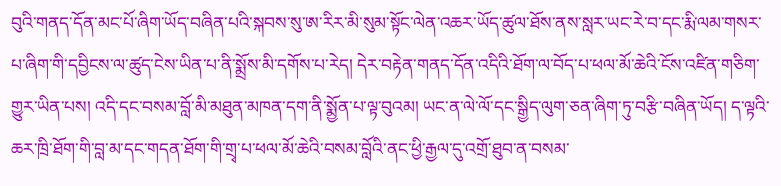བུའི་གནད་དོན་མང་པོ་ཞིག་ཡོད་བཞིན་པའི་སྐབས་སུ་ཨ་རིར་མི་སུམ་སྟོང་ལེན་འཆར་ཡོད་ཚུལ་ཐོས་ནས་སླར་ཡང་རེ་བ་དང་རྨི་ལམ་གསར་པ་ཞིག་གི་དབྱིངས་ལ་ཚུད་ངེས་ཡིན་པ་ནི་སྨྲོས་མི་དགོས་པ་རེད། དེར་བརྟེན་གནད་དོན་འདིའི་ཐོག་ལ་བོད་པ་ཕལ་མོ་ཆེའི་ངོས་འཛིན་གཅིག་གྱུར་ཡིན་པས། འདི་དང་བསམ་བློ་མི་མཐུན་མཁན་དག་ནི་སྨྱོན་པ་ལྟ་བུའམ། ཡང་ན་ལེ་ལོ་དང་སྒྱིད་ལུག་ཅན་ཞིག་ཏུ་བརྩི་བཞིན་ཡོད། ད་ལྟའི་ཆར་ཁྲི་ཐོག་གི་བླ་མ་དང་གདན་ཐོག་གི་གྲྭ་པ་ཕལ་མོ་ཆེའི་བསམ་བློའི་ནང་ཕྱི་རྒྱལ་དུ་འགྲོ་ཐུབ་ན་བསམ་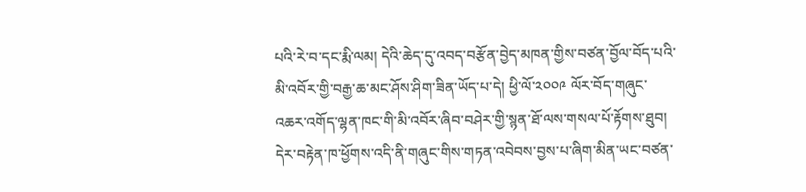པའི་རེ་བ་དང་རྨི་ལམ། དེའི་ཆེད་དུ་འབད་བརྩོན་བྱེད་མཁན་གྱིས་བཙན་བྱོལ་བོད་པའི་མི་འབོར་གྱི་བརྒྱ་ཆ་མང་ཤོས་ཤིག་ཟིན་ཡོད་པ་དེ། ཕྱི་ལོ་༢༠༠༩ ལོར་བོད་གཞུང་འཆར་འགོད་ལྷན་ཁང་གི་མི་འབོར་ཞིབ་བཤེར་གྱི་སྙན་ཐོ་ལས་གསལ་པོ་རྟོགས་ཐུབ། དེར་བརྟེན་ཁ་ཕྱོགས་འདི་ནི་གཞུང་གིས་གཏན་འབེབས་བྱས་པ་ཞིག་མིན་ཡང་བཙན་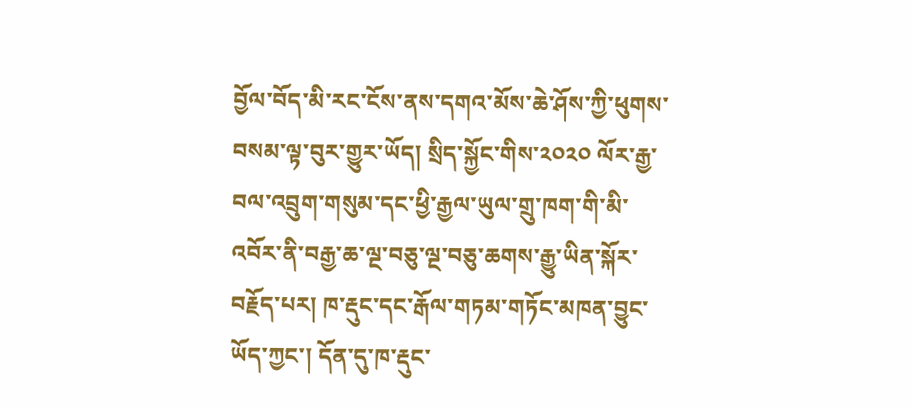བྱོལ་བོད་མི་རང་ངོས་ནས་དགའ་མོས་ཆེ་ཤོས་ཀྱི་ཕུགས་བསམ་ལྟ་བུར་གྱུར་ཡོད། སྲིད་སྐྱོང་གིས་༢༠༢༠ ལོར་རྒྱ་བལ་འབྲུག་གསུམ་དང་ཕྱི་རྒྱལ་ཡུལ་གྲུ་ཁག་གི་མི་འབོར་ནི་བརྒྱ་ཆ་ལྔ་བཅུ་ལྔ་བཅུ་ཆགས་རྒྱུ་ཡིན་སྐོར་བརྗོད་པར། ཁ་རྡུང་དང་རྒོལ་གཏམ་གཏོང་མཁན་བྱུང་ཡོད་ཀྱང་། དོན་དུ་ཁ་རྡུང་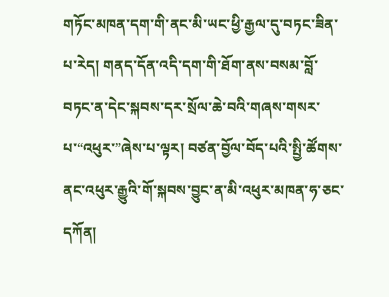གཏོང་མཁན་དག་གི་ནང་མི་ཡང་ཕྱི་རྒྱལ་དུ་བཏང་ཟིན་པ་རེད། གནད་དོན་འདི་དག་གི་ཐོག་ནས་བསམ་བློ་བཏང་ན་དེང་སྐབས་དར་སྲོལ་ཆེ་བའི་གཞས་གསར་པ་“འཕུར་”ཞེས་པ་ལྟར། བཙན་བྱོལ་བོད་པའི་སྤྱི་ཚོགས་ནང་འཕུར་རྒྱུའི་གོ་སྐབས་བྱུང་ན་མི་འཕུར་མཁན་ཧ་ཅང་དཀོན།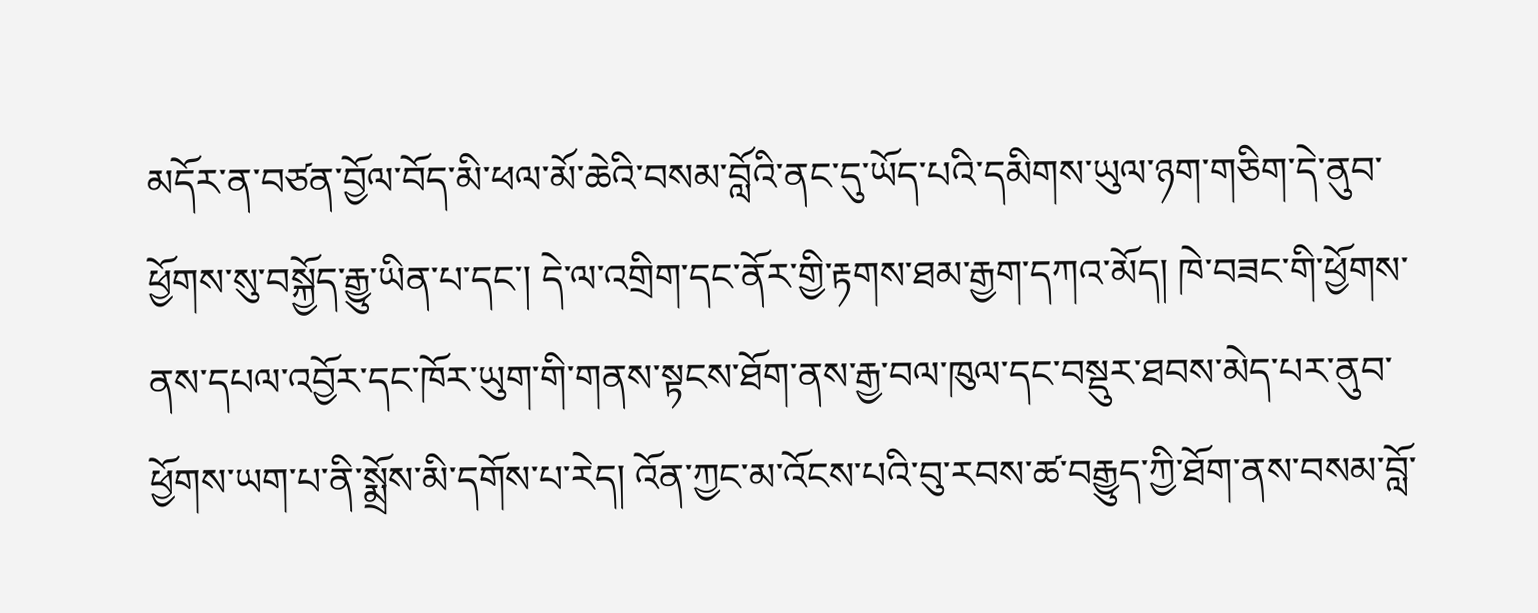མདོར་ན་བཙན་བྱོལ་བོད་མི་ཕལ་མོ་ཆེའི་བསམ་བློའི་ནང་དུ་ཡོད་པའི་དམིགས་ཡུལ་ཉག་གཅིག་དེ་ནུབ་ཕྱོགས་སུ་བསྐྱོད་རྒྱུ་ཡིན་པ་དང་། དེ་ལ་འགྲིག་དང་ནོར་གྱི་རྟགས་ཐམ་རྒྱག་དཀའ་མོད། ཁེ་བཟང་གི་ཕྱོགས་ནས་དཔལ་འབྱོར་དང་ཁོར་ཡུག་གི་གནས་སྟངས་ཐོག་ནས་རྒྱ་བལ་ཁུལ་དང་བསྡུར་ཐབས་མེད་པར་ནུབ་ཕྱོགས་ཡག་པ་ནི་སྨྲོས་མི་དགོས་པ་རེད། འོན་ཀྱང་མ་འོངས་པའི་བུ་རབས་ཚ་བརྒྱུད་ཀྱི་ཐོག་ནས་བསམ་བློ་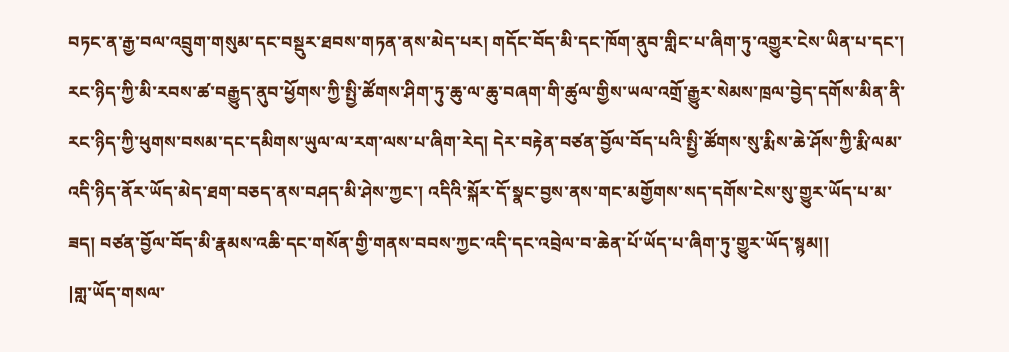བཏང་ན་རྒྱ་བལ་འབྲུག་གསུམ་དང་བསྡུར་ཐབས་གཏན་ནས་མེད་པར། གདོང་བོད་མི་དང་ཁོག་ནུབ་གླིང་པ་ཞིག་ཏུ་འགྱུར་ངེས་ཡིན་པ་དང་། རང་ཉིད་ཀྱི་མི་རབས་ཚ་བརྒྱུད་ནུབ་ཕྱོགས་ཀྱི་སྤྱི་ཚོགས་ཤིག་ཏུ་ཆུ་ལ་ཆུ་བཞག་གི་ཚུལ་གྱིས་ཡལ་འགྲོ་རྒྱུར་སེམས་ཁྲལ་བྱེད་དགོས་མིན་ནི་རང་ཉིད་ཀྱི་ཕུགས་བསམ་དང་དམིགས་ཡུལ་ལ་རག་ལས་པ་ཞིག་རེད། དེར་བརྟེན་བཙན་བྱོལ་བོད་པའི་སྤྱི་ཚོགས་སུ་རྨིས་ཆེ་ཤོས་ཀྱི་རྨི་ལམ་འདི་ཉིད་ནོར་ཡོད་མེད་ཐག་བཅད་ནས་བཤད་མི་ཤེས་ཀྱང་། འདིའི་སྐོར་དོ་སྣང་བྱས་ནས་གང་མགྱོགས་སད་དགོས་ངེས་སུ་གྱུར་ཡོད་པ་མ་ཟད། བཙན་བྱོལ་བོད་མི་རྣམས་འཆི་དང་གསོན་གྱི་གནས་བབས་ཀྱང་འདི་དང་འབྲེལ་བ་ཆེན་པོ་ཡོད་པ་ཞིག་ཏུ་གྱུར་ཡོད་སྙམ།།
|གླ་ཡོད་གསལ་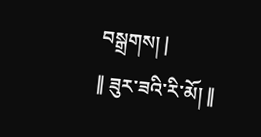བསྒྲགས། |
|| ཟུར་ཟའི་རི་མོ། ||